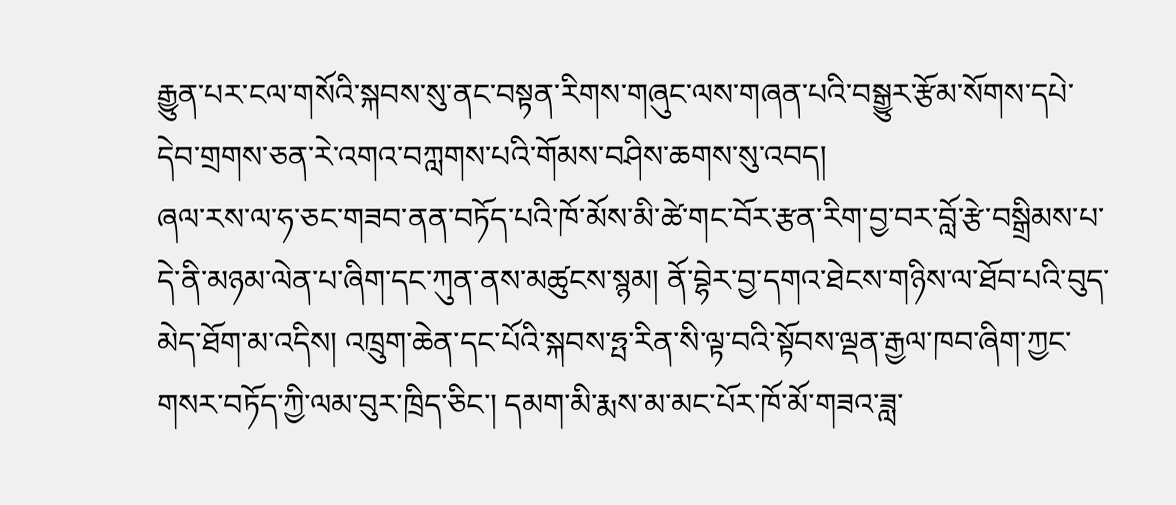རྒྱུན་པར་ངལ་གསོའི་སྐབས་སུ་ནང་བསྟན་རིགས་གཞུང་ལས་གཞན་པའི་བསྒྱུར་རྩོམ་སོགས་དཔེ་དེབ་གྲགས་ཅན་རེ་འགའ་བཀླགས་པའི་གོམས་བཤིས་ཆགས་སུ་འབད།
ཞལ་རས་ལ་ཧ་ཅང་གཟབ་ནན་བཏོད་པའི་ཁོ་མོས་མི་ཚེ་གང་བོར་རྩན་རིག་བྱ་བར་བློ་རྩེ་བསྒྲིམས་པ་དེ་ནི་མཉམ་ལེན་པ་ཞིག་དང་ཀུན་ནས་མཚུངས་སྙམ། ནོ་བྷེར་བྱ་དགའ་ཐེངས་གཉིས་ལ་ཐོབ་པའི་བུད་མེད་ཐོག་མ་འདིས། འཁྲུག་ཆེན་དང་པོའི་སྐབས་ཧྤ་རིན་སི་ལྟ་བའི་སྟོབས་ལྡན་རྒྱལ་ཁབ་ཞིག་ཀྱང་གསར་བཏོད་ཀྱི་ལམ་བུར་ཁྲིད་ཅིང་། དམག་མི་རྨས་མ་མང་པོར་ཁོ་མོ་གཟའ་ཟླ་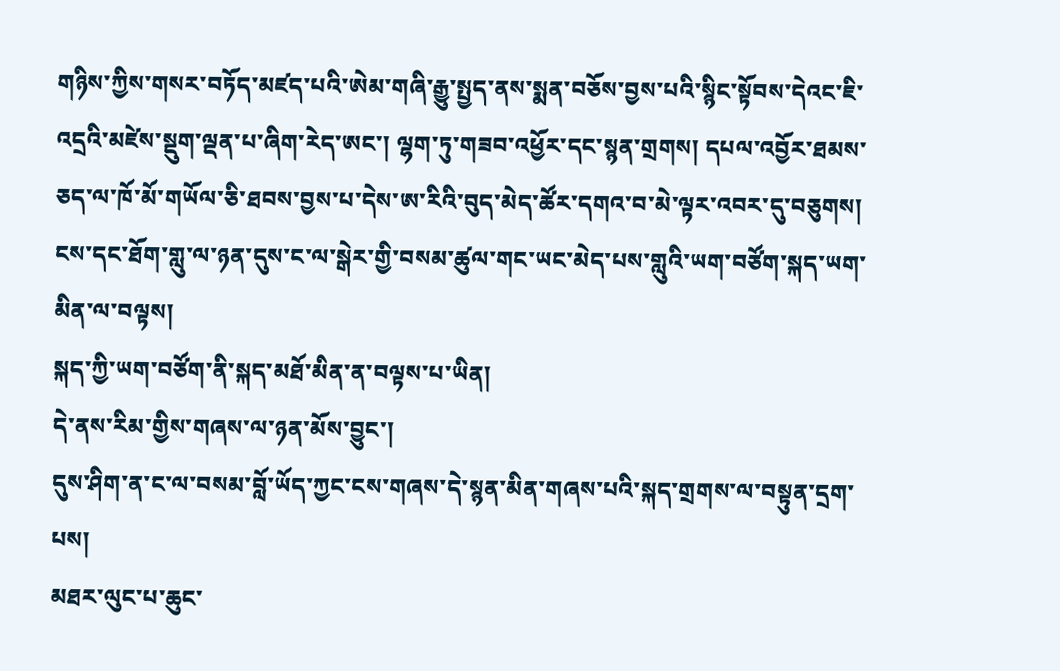གཉིས་ཀྱིས་གསར་བཏོད་མཛད་པའི་ཨེམ་གཞི་རྒྱུ་སྤྱད་ནས་སྨན་བཅོས་བྱས་པའི་སྙིང་སྟོབས་དེའང་ཇི་འདྲའི་མཛེས་སྡུག་ལྡན་པ་ཞིག་རེད་ཨང་། ལྷག་ཏུ་གཟབ་འཕྱོར་དང་སྙན་གྲགས། དཔལ་འབྱོར་ཐམས་ཅད་ལ་ཁོ་མོ་གཡོལ་ཅི་ཐབས་བྱས་པ་དེས་ཨ་རིའི་བུད་མེད་ཚོར་དགའ་བ་མེ་ལྟར་འབར་དུ་བཅུགས།
ངས་དང་ཐོག་གླུ་ལ་ཉན་དུས་ང་ལ་སྒེར་གྱི་བསམ་ཚུལ་གང་ཡང་མེད་པས་གླུའི་ཡག་བཙོག་སྐད་ཡག་མིན་ལ་བལྟས།
སྐད་ཀྱི་ཡག་བཙོག་ནི་སྐད་མཐོ་མིན་ན་བལྟས་པ་ཡིན།
དེ་ནས་རིམ་གྱིས་གཞས་ལ་ཉན་མོས་བྱུང་།
དུས་ཤིག་ན་ང་ལ་བསམ་བློ་ཡོད་ཀྱང་ངས་གཞས་དེ་སྙན་མིན་གཞས་པའི་སྐད་གྲགས་ལ་བསྟུན་དྲག་པས།
མཐར་ལུང་པ་ཆུང་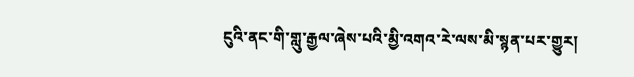ངུའི་ནང་གི་གླུ་རྒྱལ་ཞེས་པའི་མྱི་འགའ་རེ་ལས་མི་སྙན་པར་གྱུར།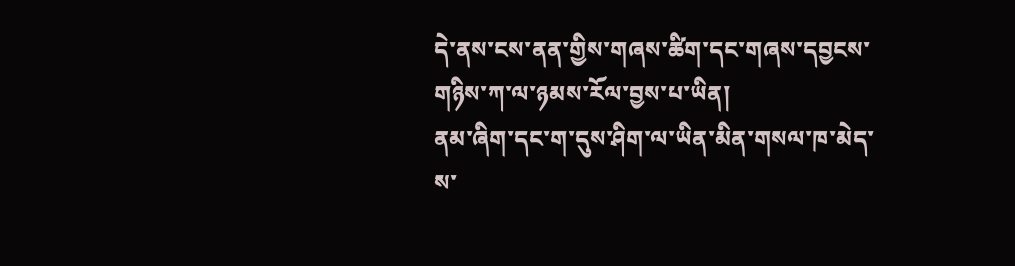དེ་ནས་ངས་ནན་གྱིས་གཞས་ཚིག་དང་གཞས་དབྱངས་གཉིས་ཀ་ལ་ཉམས་རོལ་བྱས་པ་ཡིན།
ནམ་ཞིག་དང་ག་དུས་ཤིག་ལ་ཡིན་མིན་གསལ་ཁ་མེད་ས་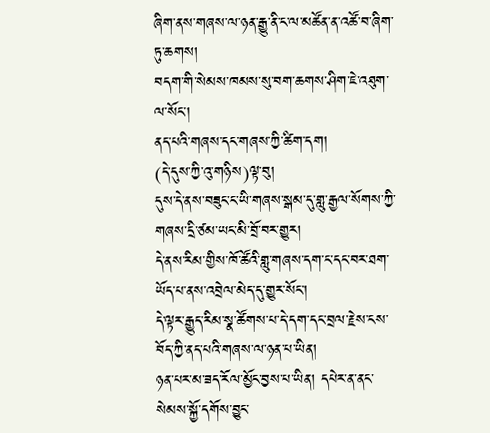ཞིག་ནས་གཞས་ལ་ཉན་རྒྱུ་ནི་ང་ལ་མཚོན་ན་འཚོ་བ་ཞིག་ཏུ་ཆགས།
བདག་གི་སེམས་ཁམས་སུ་བག་ཆགས་ཤིག་ཇེ་འཐུག་ལ་སོང་།
ནད་པའི་གཞས་དང་གཞས་ཀྱི་ཚིག་དག།
(དེ་དུས་ཀྱི་འུ་གཉིས)ལྟ་བུ།
དུས་དེ་ནས་བཟུང་ང་ཡི་གཞས་སྒམ་དུ་གླུ་རྒྱལ་སོགས་ཀྱི་གཞས་དྲི་ཙམ་ཡང་མི་བྲོ་བར་གྱུར།
དེ་ནས་རིམ་གྱིས་ཁོ་ཚོའི་གླུ་གཞས་དག་ང་དང་བར་ཐག་ཡོད་པ་ནས་འབྲེལ་མེད་དུ་གྱུར་སོང་།
དེ་ལྟར་རྒྱུད་རིམ་སྣ་ཚོགས་པ་དེ་དག་དང་བྲལ་རྗེས་ངས་བོད་ཀྱི་ནད་པའི་གཞས་ལ་ཉན་པ་ཡིན།
ཉན་པར་མ་ཟད་རོལ་མྱོང་བྱས་པ་ཡིན། དཔེར་ན་ནང་སེམས་སྐྱོ་དགོས་བྱུང་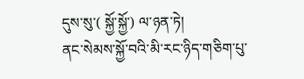དུས་སུ་( སྐྱོ་སྐྱོ་) ལ་ཉན་ཏེ།
ནང་སེམས་སྐྱོ་བའི་མི་རང་ཉིད་གཅིག་པུ་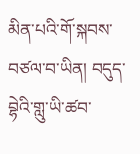མིན་པའི་གོ་སྐབས་བཙལ་བ་ཡིན། བདུད་བྷེའི་གླུ་ཡི་ཚབ་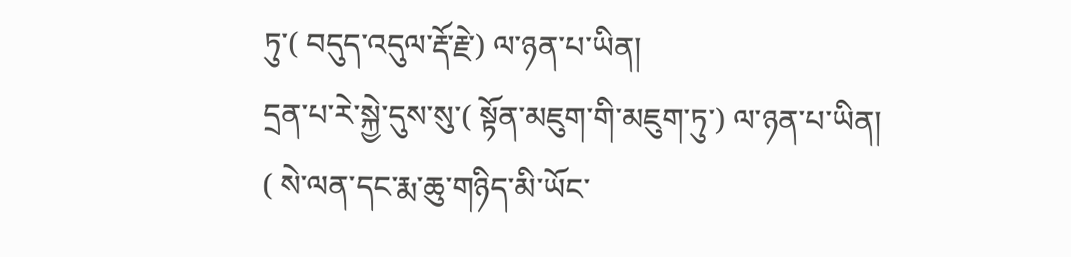ཏུ་( བདུད་འདུལ་རྡོ་རྗེ་) ལ་ཉན་པ་ཡིན།
དྲན་པ་རེ་སྐྱེ་དུས་སུ་( སྟོན་མཇུག་གི་མཇུག་ཏུ་) ལ་ཉན་པ་ཡིན།
( སེ་ལན་དང་རྨ་ཆུ་གཉིད་མི་ཡོང་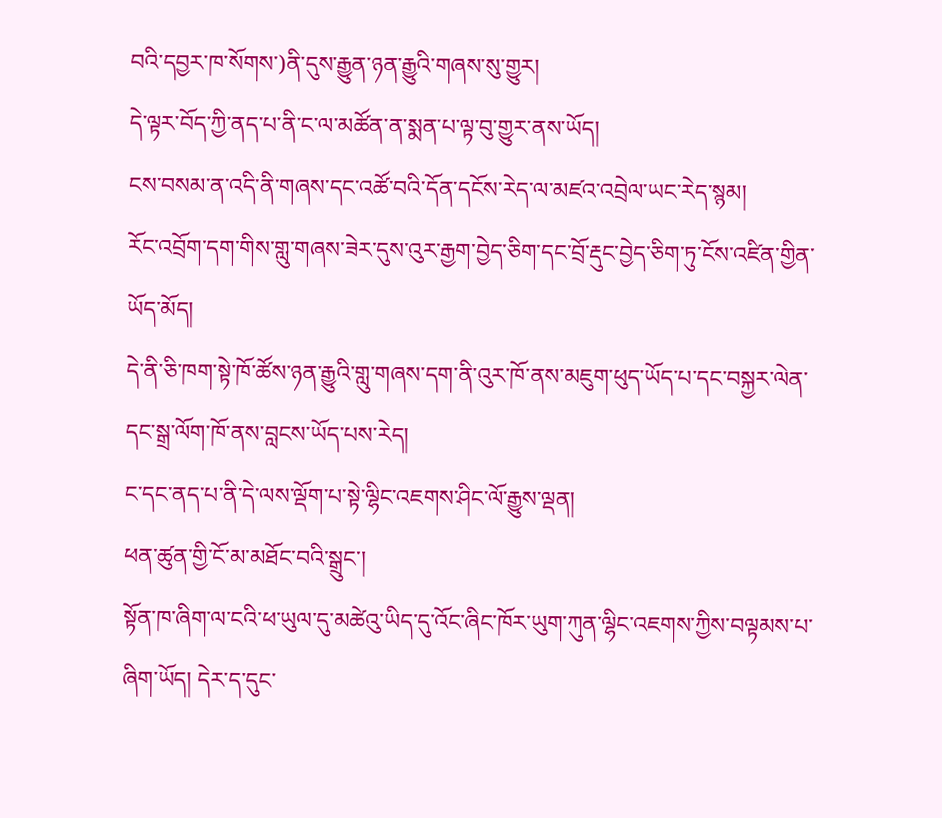བའི་དབྱར་ཁ་སོགས་)ནི་དུས་རྒྱུན་ཉན་རྒྱུའི་གཞས་སུ་གྱུར།
དེ་ལྟར་བོད་ཀྱི་ནད་པ་ནི་ང་ལ་མཚོན་ན་སྨན་པ་ལྟ་བུ་གྱུར་ནས་ཡོད།
ངས་བསམ་ན་འདི་ནི་གཞས་དང་འཚོ་བའི་དོན་དངོས་རེད་ལ་མཛའ་འབྲེལ་ཡང་རེད་སྙམ།
རོང་འབྲོག་དག་གིས་གླུ་གཞས་ཟེར་དུས་འུར་རྒྱག་བྱེད་ཅིག་དང་བྲོ་རྡུང་བྱེད་ཅིག་ཏུ་ངོས་འཛིན་གྱིན་ཡོད་མོད།
དེ་ནི་ཅི་ཁག་སྟེ་ཁོ་ཚོས་ཉན་རྒྱུའི་གླུ་གཞས་དག་ནི་འུར་ཁོ་ནས་མཇུག་ཕུད་ཡོད་པ་དང་བསྐྱར་ལེན་དང་སྒྲ་ལོག་ཁོ་ནས་བླངས་ཡོད་པས་རེད།
ང་དང་ནད་པ་ནི་དེ་ལས་ལྡོག་པ་སྟེ་ལྷིང་འཇགས་ཤིང་ལོ་རྒྱུས་ལྡན།
ཕན་ཚུན་གྱི་ངོ་མ་མཐོང་བའི་སྒྲུང་།
སྟོན་ཁ་ཞིག་ལ་ངའི་ཕ་ཡུལ་དུ་མཚེའུ་ཡིད་དུ་འོང་ཞིང་ཁོར་ཡུག་ཀུན་ལྷིང་འཇགས་ཀྱིས་བལྟམས་པ་ཞིག་ཡོད། དེར་ད་དུང་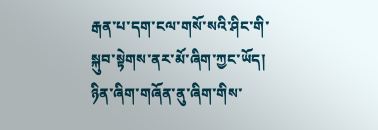རྒན་པ་དག་ངལ་གསོ་སའི་ཤིང་གི་སྐུབ་སྟེགས་ནར་མོ་ཞིག་ཀྱང་ཡོད། ཉིན་ཞིག་གཞོན་ནུ་ཞིག་གིས་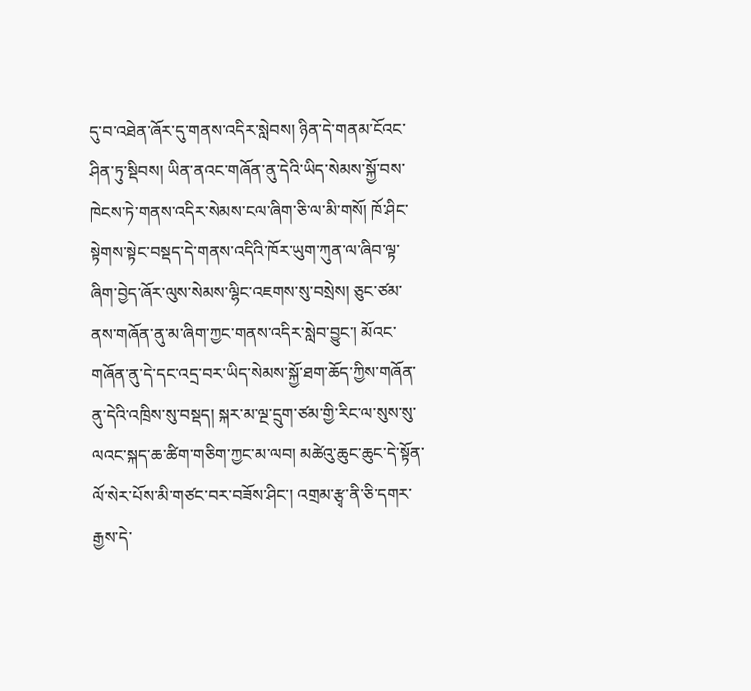དུ་བ་འཐེན་ཞོར་དུ་གནས་འདིར་སླེབས། ཉིན་དེ་གནམ་ངོའང་ཤིན་ཏུ་སྡིབས། ཡིན་ནའང་གཞོན་ནུ་དེའི་ཡིད་སེམས་སྐྱོ་བས་ཁེངས་ཏེ་གནས་འདིར་སེམས་ངལ་ཞིག་ཅི་ལ་མི་གསོ། ཁོ་ཤིང་སྟེགས་སྟེང་བསྡད་དེ་གནས་འདིའི་ཁོར་ཡུག་ཀུན་ལ་ཞིབ་ལྟ་ཞིག་བྱེད་ཞོར་ལུས་སེམས་ལྷིང་འཇགས་སུ་བསྲེས། ཅུང་ཙམ་ནས་གཞོན་ནུ་མ་ཞིག་ཀྱང་གནས་འདིར་སླེབ་བྱུང་། མོའང་གཞོན་ནུ་དེ་དང་འདྲ་བར་ཡིད་སེམས་སྐྱོ་ཐག་ཆོད་ཀྱིས་གཞོན་ནུ་དེའི་འཁྲིས་སུ་བསྡད། སྐར་མ་ལྔ་དྲུག་ཙམ་གྱི་རིང་ལ་སུས་སུ་ལའང་སྐད་ཆ་ཚིག་གཅིག་ཀྱང་མ་ལབ། མཚེའུ་ཆུང་ཆུང་དེ་སྟོན་ལོ་སེར་པོས་མི་གཙང་བར་བཟོས་ཤིང་། འགྲམ་རྩྭ་ནི་ཅི་དགར་རྒྱས་དེ་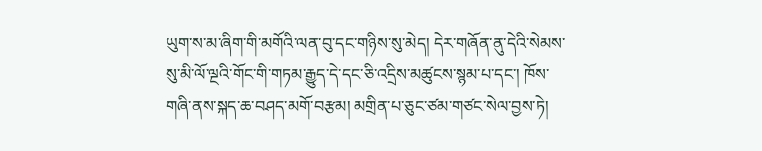ཡུག་ས་མ་ཞིག་གི་མགོའི་ལན་བུ་དང་གཉིས་སུ་མེད། དེར་གཞོན་ནུ་དེའི་སེམས་སུ་མི་ལོ་ལྔའི་གོང་གི་གཏམ་རྒྱུད་དེ་དང་ཅི་འདྲིས་མཚུངས་སྙམ་པ་དང་། ཁོས་གཞི་ནས་སྐད་ཆ་བཤད་མགོ་བརྩམ། མགྲིན་པ་ཅུང་ཙམ་གཙང་སེལ་བྱས་ཏེ།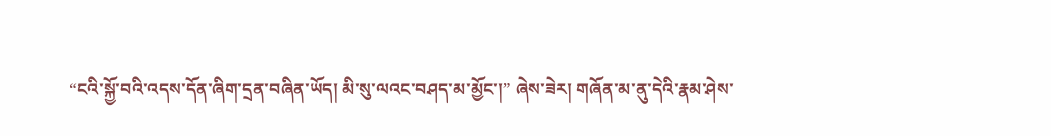“ངའི་སྐྱོ་བའི་འདས་དོན་ཞིག་དྲན་བཞིན་ཡོད། མི་སུ་ལའང་བཤད་མ་མྱོང་།” ཞེས་ཟེར། གཞོན་མ་ནུ་དེའི་རྣམ་ཤེས་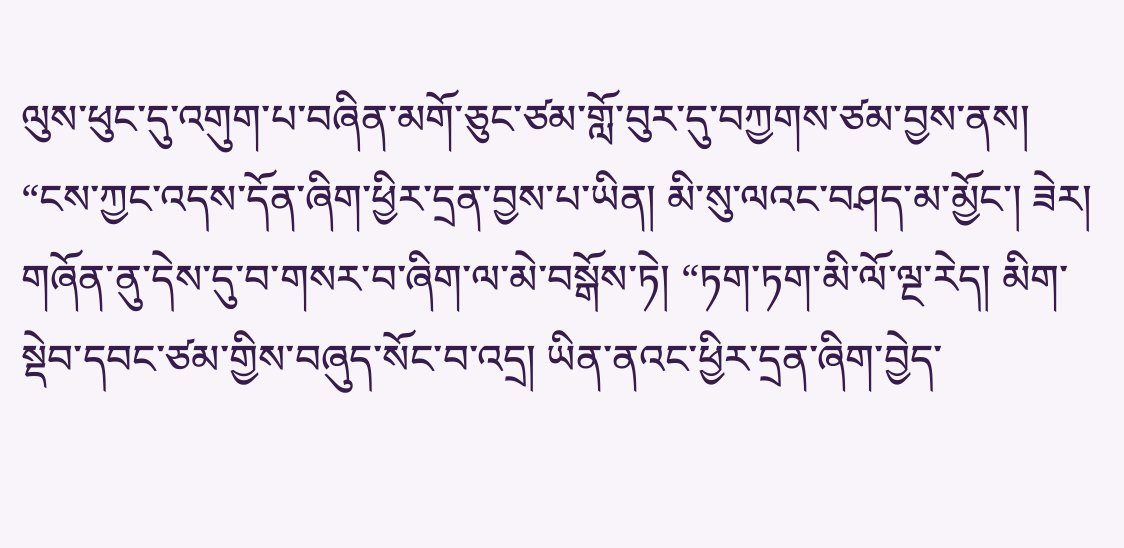ལུས་ཕུང་དུ་འགུག་པ་བཞིན་མགོ་ཅུང་ཙམ་གློ་བུར་དུ་བཀྱགས་ཙམ་བྱས་ནས། “ངས་ཀྱང་འདས་དོན་ཞིག་ཕྱིར་དྲན་བྱས་པ་ཡིན། མི་སུ་ལའང་བཤད་མ་མྱོང་། ཟེར། གཞོན་ནུ་དེས་དུ་བ་གསར་བ་ཞིག་ལ་མེ་བསྒོས་ཏེ། “ཏག་ཏག་མི་ལོ་ལྔ་རེད། མིག་སྡེབ་དབང་ཙམ་གྱིས་བཞུད་སོང་བ་འདྲ། ཡིན་ནའང་ཕྱིར་དྲན་ཞིག་བྱེད་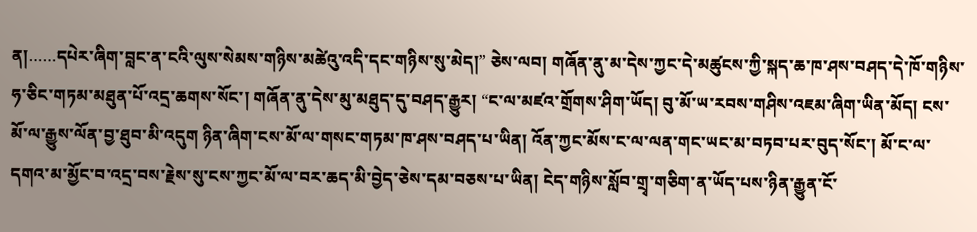ན།……དཔེར་ཞིག་བླང་ན་ངའི་ལུས་སེམས་གཉིས་མཚེའུ་འདི་དང་གཉིས་སུ་མེད།” ཅེས་ལབ། གཞོན་ནུ་མ་དེས་ཀྱང་དེ་མཚུངས་ཀྱི་སྐད་ཆ་ཁ་ཤས་བཤད་དེ་ཁོ་གཉིས་ཧ་ཅིང་གཏམ་མཐུན་པོ་འདྲ་ཆགས་སོང་། གཞོན་ནུ་དེས་མུ་མཐུད་དུ་བཤད་རྒྱུར། “ང་ལ་མཛའ་གྲོགས་ཤིག་ཡོད། བུ་མོ་ཡ་རབས་གཤིས་འཇམ་ཞིག་ཡིན་མོད། ངས་མོ་ལ་རྒྱུས་ལོན་བྱ་ཐུབ་མི་འདུག ཉིན་ཞིག་ངས་མོ་ལ་གསང་གཏམ་ཁ་ཤས་བཤད་པ་ཡིན། འོན་ཀྱང་མོས་ང་ལ་ལན་གང་ཡང་མ་བཏབ་པར་བུད་སོང་། མོ་ང་ལ་དགའ་མ་མྱོང་བ་འདྲ་བས་རྗེས་སུ་ངས་ཀྱང་མོ་ལ་བར་ཆད་མི་བྱེད་ཅེས་དམ་བཅས་པ་ཡིན། ངེད་གཉིས་སློབ་གྲྭ་གཅིག་ན་ཡོད་པས་ཉིན་རྒྱུན་ངོ་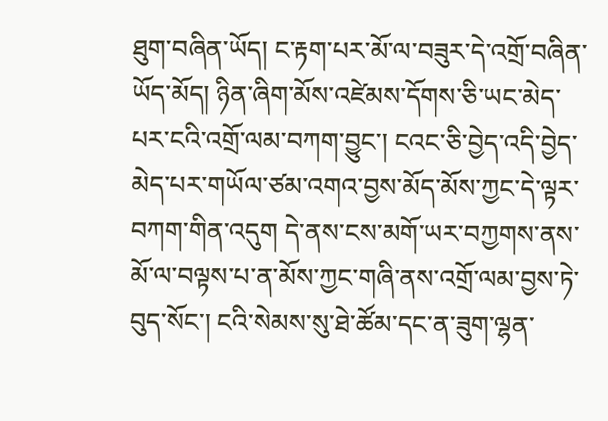ཐུག་བཞིན་ཡོད། ང་རྟག་པར་མོ་ལ་བཟུར་དེ་འགྲོ་བཞིན་ཡོད་མོད། ཉིན་ཞིག་མོས་འཛེམས་དོགས་ཅི་ཡང་མེད་པར་ངའི་འགྲོ་ལམ་བཀག་བྱུང་། ངའང་ཅི་བྱེད་འདི་བྱེད་མེད་པར་གཡོལ་ཙམ་འགའ་བྱས་མོད་མོས་ཀྱང་དེ་ལྟར་བཀག་གིན་འདུག དེ་ནས་ངས་མགོ་ཡར་བཀྱགས་ནས་མོ་ལ་བལྟས་པ་ན་མོས་ཀྱང་གཞི་ནས་འགྲོ་ལམ་བྱས་ཏེ་བུད་སོང་། ངའི་སེམས་སུ་ཐེ་ཚོམ་དང་ན་ཟུག་ལྷན་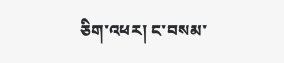ཅིག་འཕར། ང་བསམ་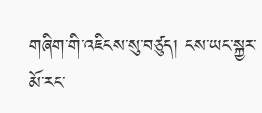གཞིག་གི་འཇིངས་སུ་བཙུད། ངས་ཡང་སྐྱར་མོ་རང་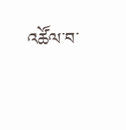འཚོལ་བ་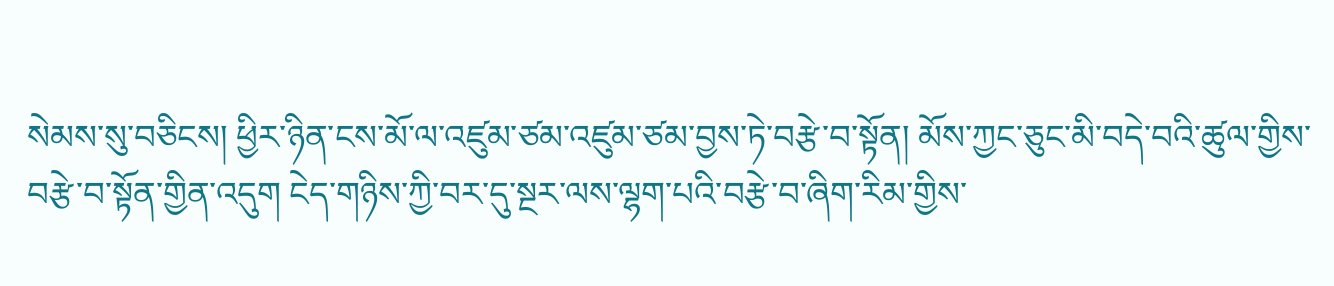སེམས་སུ་བཅིངས། ཕྱིར་ཉིན་ངས་མོ་ལ་འཛུམ་ཙམ་འཛུམ་ཙམ་བྱས་ཏེ་བརྩེ་བ་སྟོན། མོས་ཀྱང་ཅུང་མི་བདེ་བའི་ཚུལ་གྱིས་བརྩེ་བ་སྟོན་གྱིན་འདུག ངེད་གཉིས་ཀྱི་བར་དུ་སྔར་ལས་ལྷག་པའི་བརྩེ་བ་ཞིག་རིམ་གྱིས་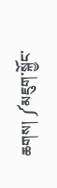ཆགས། ༼མཇུག་སྐྱོང་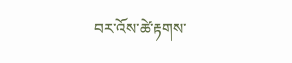བར་འོས་ཚེ་རྟགས་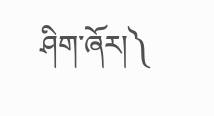ཤིག་ཞོར།༽